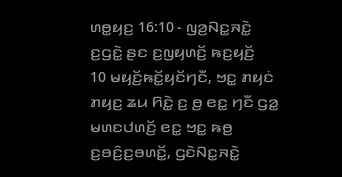ꤛꤥ꤭ꤟꤢ꤬ 16:10 - ꤜꤤ꤬ꤡꤢ꤭ꤏꤢꤧ꤭ ꤢ꤬ꤞꤢꤧ꤭ ꤔꤢ ꤢ꤬ꤜꤟꤛꤢꤩ꤬ ꤒꤢ꤬ꤟꤢꤩ꤬
10 ꤗꤟꤢꤩ꤬ꤒꤢꤩ꤭ꤟꤢꤩꤚꤢꤪ, ꤠꤢ꤭ ꤊꤟꤢꤦ ꤊꤟꤢ꤬ ꤘꤣ ꤖꤢꤧ꤭ ꤢ꤬ ꤥ꤬ ꤕꤢ꤭ ꤚꤢꤪ ꤞꤤ꤭ ꤗꤛꤢꤓꤛꤢꤩ꤬ ꤕꤢ꤭ ꤠꤢ꤭ ꤒꤥ꤬ ꤢ꤬ꤋꤢꤨ꤬ꤢ꤬ꤋꤛꤢꤩ꤭, ꤞꤢꤧꤡꤢ꤭ꤏꤢꤧ꤭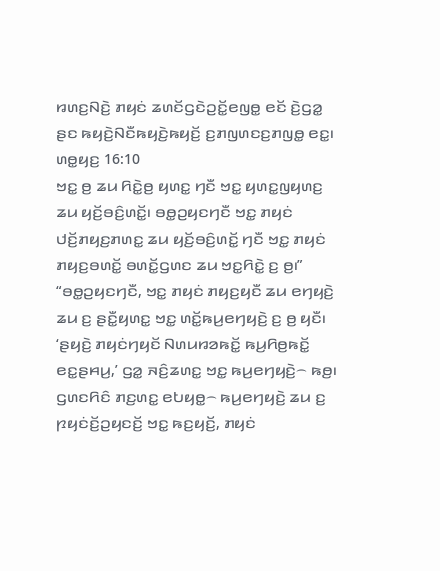ꤙꤛꤢ꤬ꤡꤢꤧ꤬ ꤊꤟꤢꤦ ꤘꤛꤢꤩꤞꤢꤧꤑꤢꤩ꤭ꤕꤜꤥ꤭ ꤕꤢꤩ ꤢꤧ꤬ꤞꤤ꤭ ꤔꤢ ꤒꤟꤢꤧ꤬ꤡꤢꤪꤒꤟꤢꤧ꤬ꤒꤟꤢꤩ꤬ ꤢ꤬ꤊꤜꤛꤢꤢ꤬ꤊꤜꤥ꤭ ꤕꤢ꤭꤯
ꤛꤥ꤭ꤟꤢ꤬ 16:10
ꤠꤢ꤭ ꤥ꤬ ꤘꤣ ꤖꤢꤧ꤭ꤥ꤬ ꤟꤛꤢ꤭ ꤚꤢꤪ ꤠꤢ꤭ ꤟꤛꤢ꤭ꤜꤟꤛꤢ꤬ ꤘꤣ ꤟꤢꤩ꤬ꤋꤢꤨ꤬ꤛꤢꤩ꤭꤯ ꤋꤥ꤭ꤑꤟꤢꤚꤢꤪ ꤠꤢ꤭ ꤊꤟꤢꤦ ꤓꤢꤩ꤬ꤊꤟꤢ꤬ꤊꤛꤢ꤭ ꤘꤣ ꤟꤢꤩ꤬ꤋꤢꤨ꤬ꤛꤢꤩ꤭ ꤚꤢꤪ ꤠꤢ꤭ ꤊꤟꤢꤦ ꤊꤟꤢ꤬ꤋꤛꤢꤩ꤭ ꤋꤛꤢꤩ꤭ꤞꤛꤢ ꤘꤣ ꤠꤢ꤭ꤖꤢꤧ꤭ ꤢ꤬ ꤥ꤬꤯”
“ꤋꤥ꤭ꤑꤟꤢꤚꤢꤪ, ꤠꤢ꤭ ꤊꤟꤢꤦ ꤊꤟꤢ꤬ꤟꤢꤪ ꤘꤣ ꤕꤚꤟꤢꤧ꤬ ꤘꤣ ꤢ꤬ ꤔꤢꤪ꤭ꤟꤛꤢ꤭ ꤠꤢ꤭ ꤛꤢꤩ꤭ꤒꤣ꤬ꤕꤚꤟꤢꤧ꤬ ꤢ꤬ ꤥ꤬ ꤟꤢꤪ꤯ ‘ꤔꤟꤢꤧ꤬ ꤊꤟꤢꤦꤚꤟꤢꤩ ꤡꤛꤣꤙꤤꤒꤢꤩ꤭ ꤒꤣ꤬ꤖꤥ꤬ꤒꤢꤩ꤭ ꤕꤢ꤭ꤔꤌꤣ꤬,’ ꤞꤤ꤭ ꤏꤢꤨ꤬ꤘꤛꤢ꤭ ꤠꤢ꤭ ꤒꤣ꤬ꤕꤚꤟꤢꤧ꤬꤮ ꤒꤥ꤬꤯
ꤞꤛꤢꤖꤢꤨ ꤊꤢ꤬ꤛꤢ꤭ ꤕꤝꤟꤥ꤭꤮ ꤒꤣ꤬ꤕꤚꤟꤢꤧ꤬ ꤘꤣ ꤢ꤬ ꤐꤟꤢꤦꤢꤩ꤬ꤑꤟꤢꤢꤩ꤬ ꤠꤢ꤭ ꤒꤢ꤬ꤟꤢꤩ꤬, ꤊꤟꤢꤦ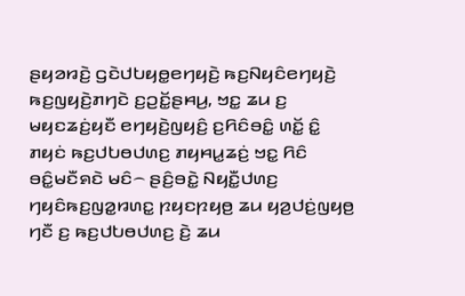ꤔꤟꤤꤙꤢꤧ꤬ ꤞꤢꤧꤓꤝꤟꤥ꤭ꤕꤚꤟꤢꤧ꤬ ꤒꤢ꤬ꤡꤟꤢꤨꤕꤚꤟꤢꤧ꤬ ꤒꤢ꤬ꤜꤟꤢꤧ꤬ꤊꤚꤢꤧ ꤢ꤬ꤑꤢꤩ꤭ꤔꤌꤣ꤬, ꤠꤢ꤭ ꤘꤣ ꤢ꤬ ꤗꤟꤢꤘꤢꤦ꤬ꤟꤢꤪ ꤕꤚꤟꤢꤧ꤬ꤜꤟꤢꤨ꤬ ꤢ꤬ꤖꤢꤨꤋꤢꤨ꤭ ꤛꤢꤩ꤭ ꤢꤨ꤭ ꤊꤟꤢꤦ ꤒꤢ꤬ꤓꤝꤥꤓꤛꤢ꤬ ꤊꤟꤌꤣ꤭ꤘꤢꤦ꤬ ꤠꤢ꤭ ꤖꤢꤨ ꤋꤢꤨ꤭ꤗꤢꤪꤎꤢꤧ ꤗꤢꤨ꤮ ꤔꤢꤨ꤬ꤋꤢꤧ꤭ ꤡꤟꤢꤪ꤭ꤓꤛꤢ꤬ ꤚꤟꤢꤨꤒꤢ꤬ꤜꤤ꤭ꤙꤛꤢ꤭ ꤐꤟꤢꤐꤟꤥ꤬ ꤘꤣ ꤟꤤ꤬ꤓꤢꤦ꤬ꤜꤟꤥ꤬ ꤚꤢꤪ ꤢ꤬ ꤒꤢ꤬ꤓꤝꤥꤓꤛꤢ꤬ ꤢꤧ꤬ ꤘꤣ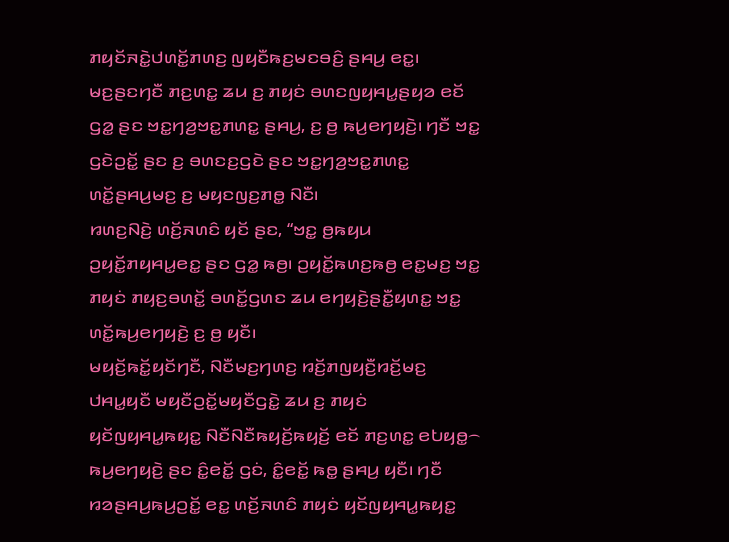ꤊꤟꤢꤩꤏꤢꤧ꤭ꤓꤛꤢꤩ꤭ꤊꤛꤢ꤬ ꤜꤟꤢꤪꤒꤢ꤬ꤗꤢꤋꤢꤨ꤬ ꤔꤌꤣ꤬ ꤕꤢ꤭꤯
ꤗꤢ꤬ꤔꤢꤚꤢꤪ ꤊꤢ꤬ꤛꤢ꤭ ꤘꤣ ꤢ꤬ ꤊꤟꤢꤦ ꤋꤛꤢꤜꤟꤌꤣ꤭ꤔꤟꤤ ꤕꤢꤩ ꤞꤤ꤭ ꤔꤢ ꤠꤢ꤭ꤚꤤ꤬ꤠꤢ꤭ꤊꤛꤢ꤭ ꤔꤌꤣ꤬, ꤢ꤬ ꤥ꤬ ꤒꤣ꤬ꤕꤚꤟꤢꤧ꤬꤯ ꤚꤢꤪ ꤠꤢ꤭ ꤞꤢꤧꤑꤢꤩ꤭ ꤔꤢ ꤢ꤬ ꤋꤛꤢꤢ꤬ꤞꤢꤧ ꤔꤢ ꤠꤢ꤭ꤚꤤ꤬ꤠꤢ꤭ꤊꤛꤢ꤭ ꤛꤢꤩ꤭ꤔꤌꤣ꤬ꤗꤢ꤬ ꤢ꤬ ꤗꤟꤢꤜꤢ꤬ꤊꤥ꤭ ꤡꤢꤪ꤯
ꤙꤛꤢ꤬ꤡꤢꤧ꤬ ꤛꤢꤩ꤬ꤏꤛꤢꤨ ꤟꤢꤩ ꤔꤢ, “ꤠꤢ꤭ ꤥ꤬ꤒꤟꤣ ꤑꤟꤢꤩ꤭ꤊꤟꤌꤣ꤭ꤕꤢ꤭ ꤔꤢ ꤞꤤ꤭ ꤒꤥ꤬꤯ ꤑꤟꤢꤩ꤭ꤒꤛꤢ꤬ꤒꤥ꤬ ꤕꤢ꤭ꤗꤢ꤬ ꤠꤢ꤭ ꤊꤟꤢꤦ ꤊꤟꤢ꤬ꤋꤛꤢꤩ꤭ ꤋꤛꤢꤩ꤭ꤞꤛꤢ ꤘꤣ ꤕꤚꤟꤢꤧ꤬ꤔꤢꤪ꤭ꤟꤛꤢ꤭ ꤠꤢ꤭ ꤛꤢꤩ꤭ꤒꤣ꤬ꤕꤚꤟꤢꤧ꤬ ꤢ꤬ ꤥ꤬ ꤟꤢꤪ꤯
ꤗꤟꤢꤩ꤬ꤒꤢꤩ꤭ꤟꤢꤩꤚꤢꤪ, ꤡꤢꤪꤗꤢ꤬ꤚꤛꤢ꤬ ꤙꤢꤩ꤬ꤊꤜꤟꤢꤪ꤬ꤙꤢꤩ꤬ꤗꤢ꤬ ꤓꤌꤣ꤭ꤟꤢꤪ ꤗꤟꤢꤪꤑꤢꤩ꤭ꤗꤟꤢꤪꤞꤢꤧ꤭ ꤘꤣ ꤢ꤬ ꤊꤟꤢꤦ ꤟꤢꤩꤜꤟꤌꤣ꤭ꤒꤟꤢ꤭ ꤡꤢꤪꤡꤢꤪꤒꤟꤢꤩ꤬ꤒꤟꤢꤩ꤬ ꤕꤢꤩ ꤊꤢ꤬ꤛꤢ꤭ ꤕꤝꤟꤥ꤭꤮ ꤒꤣ꤬ꤕꤚꤟꤢꤧ꤬ ꤔꤢ ꤢꤨ꤭ꤕꤢꤩ꤭ ꤞꤢꤦ, ꤢꤨ꤭ꤕꤢꤩ꤭ ꤒꤥ꤭ ꤔꤌꤣ꤬ ꤟꤢꤪ꤯ ꤚꤢꤪ ꤙꤤꤔꤌꤣ꤬ꤒꤣ꤬ꤑꤢꤩ꤭ ꤕꤢ꤭ ꤛꤢꤩ꤬ꤏꤛꤢꤨ ꤊꤟꤢꤦ ꤟꤢꤩꤜꤟꤌꤣ꤭ꤒꤟꤢ꤭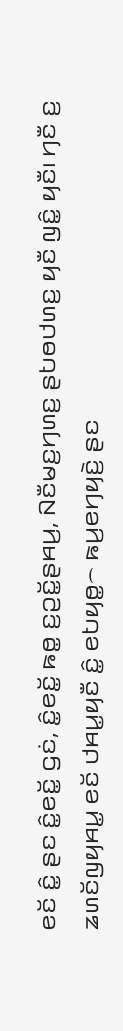ꤕꤢꤩ ꤢꤨ꤭ ꤔꤢ ꤢꤨ꤭ꤕꤢꤩ꤭ ꤞꤢꤦ, ꤢꤨ꤭ꤕꤢꤩ꤭ ꤒꤥ꤭ ꤢ꤬ꤑꤢꤩ꤭ꤔꤌꤣ꤬, ꤡꤢꤪꤗꤢ꤬ꤚꤛꤢ꤬ ꤔꤝꤥꤓꤛꤢ꤬ ꤟꤢꤪ ꤜꤢꤨ꤭ ꤟꤢꤪ꤯ ꤚꤢꤪ ꤢ꤬ ꤘꤛꤢꤩꤜꤟꤌꤣ꤭ ꤕꤢꤩ ꤓꤌꤣ꤭ꤟꤢꤪ ꤢꤨ꤭ ꤕꤝꤟꤥ꤭꤮ ꤒꤣ꤬ꤕꤚꤟꤢꤧ꤬ ꤔꤢ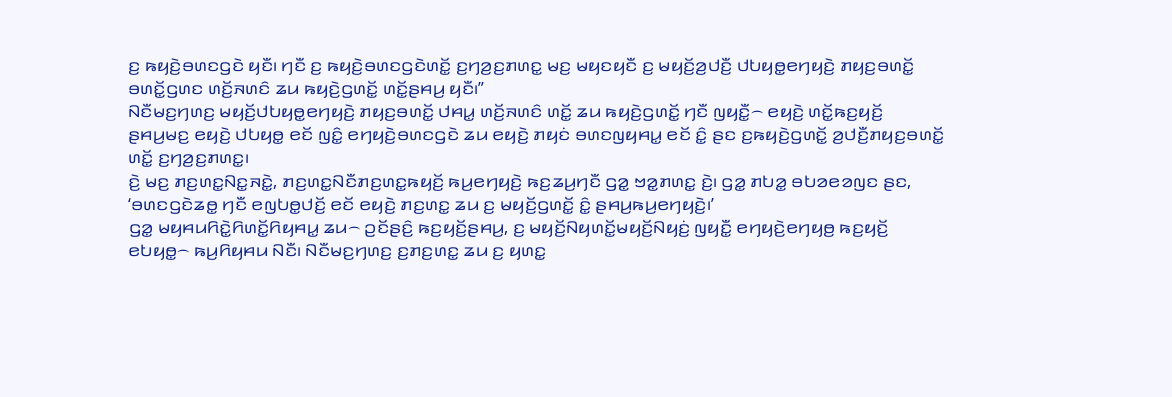ꤢ꤬ ꤒꤟꤢꤧ꤬ꤋꤛꤢꤞꤢꤧ ꤟꤢꤪ꤯ ꤚꤢꤪ ꤢ꤬ ꤒꤟꤢꤧ꤬ꤋꤛꤢꤞꤢꤧꤛꤢꤩ꤭ ꤢ꤬ꤚꤤ꤬ꤢ꤬ꤊꤛꤢ꤭ ꤗꤢ꤬ ꤗꤟꤢꤟꤢꤪ ꤢ꤬ ꤗꤟꤢꤩ꤬ꤤ꤬ꤓꤢꤪ꤬ ꤓꤝꤟꤥ꤭ꤕꤚꤟꤢꤧ꤬ ꤊꤟꤢ꤬ꤋꤛꤢꤩ꤭ ꤋꤛꤢꤩ꤭ꤞꤛꤢ ꤛꤢꤩ꤬ꤏꤛꤢꤨ ꤘꤣ ꤒꤟꤢꤧ꤬ꤞꤛꤢꤩ꤭ ꤛꤢꤩ꤭ꤔꤌꤣ꤬ ꤟꤢꤪ꤯”
ꤡꤢꤪꤗꤢ꤬ꤚꤛꤢ꤬ ꤗꤟꤢꤩ꤬ꤓꤝꤟꤥ꤭ꤕꤚꤟꤢꤧ꤬ ꤊꤟꤢ꤬ꤋꤛꤢꤩ꤭ ꤓꤌꤣ꤭ ꤛꤢꤩ꤬ꤏꤛꤢꤨ ꤛꤢꤩ꤭ ꤘꤣ ꤒꤟꤢꤧ꤬ꤞꤛꤢꤩ꤭ ꤚꤢꤪ ꤜꤟꤢꤪ꤭꤮ ꤕꤟꤢꤧ꤬ ꤛꤢꤩ꤭ꤒꤢ꤬ꤟꤢꤩ꤬ ꤔꤌꤣ꤬ꤗꤢ꤬ ꤕꤟꤢꤧ꤬ ꤓꤝꤟꤥ꤭ ꤕꤢꤩ ꤜꤢꤨ꤭ ꤕꤚꤟꤢꤧ꤬ꤋꤛꤢꤞꤢꤧ ꤘꤣ ꤕꤟꤢꤧ꤬ ꤊꤟꤢꤦ ꤋꤛꤢꤜꤟꤌꤣ꤭ ꤕꤢꤩ ꤢꤨ꤭ ꤔꤢ ꤢ꤬ꤒꤟꤢꤧ꤬ꤞꤛꤢꤩ꤭ ꤤ꤬ꤓꤢꤪ꤬ꤊꤟꤢ꤬ꤋꤛꤢꤩ꤭ ꤛꤢꤩ꤭ ꤢ꤬ꤚꤤ꤬ꤢ꤬ꤊꤛꤢ꤭꤯
ꤢꤧ꤬ ꤗꤢ꤬ ꤊꤢ꤬ꤛꤢ꤭ꤡꤢ꤭ꤏꤢꤧ꤭, ꤊꤢ꤬ꤛꤢ꤭ꤡꤢꤪꤊꤢ꤬ꤛꤢ꤭ꤒꤟꤢꤩ꤬ ꤒꤣ꤬ꤕꤚꤟꤢꤧ꤬ ꤒꤢ꤬ꤘꤣ꤬ꤚꤢꤪ ꤞꤤ꤭ ꤠꤤ꤭ꤊꤛꤢ꤭ ꤢꤧ꤬꤯ ꤞꤤ꤭ ꤊꤝꤤ꤭ ꤋꤝꤤꤕꤤꤜꤢ ꤔꤢ, ‘ꤋꤛꤢꤞꤢꤧꤘꤥ꤭ ꤚꤢꤪ ꤕꤜꤝꤥ꤭ꤓꤢꤩ꤬ ꤕꤢꤩ ꤕꤟꤢꤧ꤬ ꤊꤢ꤬ꤛꤢ꤭ ꤘꤣ ꤢ꤬ ꤗꤟꤢꤩ꤬ꤞꤛꤢꤩ꤭ ꤢꤨ꤭ ꤔꤌꤣ꤬ꤒꤣ꤬ꤕꤚꤟꤢꤧ꤬꤯’
ꤞꤤ꤭ ꤗꤟꤌꤣꤖꤢꤧ꤭ꤖꤛꤢꤩ꤭ꤖꤟꤌꤣ꤭ ꤘꤣ꤮ ꤑꤢꤩꤔꤢꤨ꤬ ꤒꤢ꤬ꤟꤢꤩ꤬ꤔꤌꤣ꤬, ꤢ꤬ ꤗꤟꤢꤩ꤬ꤡꤟꤛꤢꤩ꤭ꤗꤟꤢꤩ꤬ꤡꤟꤢꤦ꤬ ꤜꤟꤢꤪ꤭ ꤕꤚꤟꤢꤧ꤬ꤕꤚꤟꤥ꤬ ꤒꤢ꤬ꤟꤢꤩ꤬ ꤕꤝꤟꤥ꤭꤮ ꤒꤣ꤬ꤖꤟꤌꤣ ꤡꤢꤪ꤯ ꤡꤢꤪꤗꤢ꤬ꤚꤛꤢ꤬ ꤢ꤬ꤊꤢ꤬ꤛꤢ꤭ ꤘꤣ ꤢ꤬ ꤟꤛꤢ꤭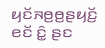ꤟꤢꤩꤏꤥ꤬ꤥ꤬ꤔꤟꤢꤩ꤬ ꤕꤢꤩ ꤢꤨ꤭ ꤔꤢ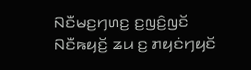ꤡꤢꤪꤗꤢ꤬ꤚꤛꤢ꤬ ꤢ꤬ꤜꤢꤨ꤬ꤜꤢꤩ ꤡꤢꤪꤒꤟꤢꤩ꤬ ꤘꤣ ꤢ꤬ ꤊꤟꤢꤦꤚꤟꤢꤩ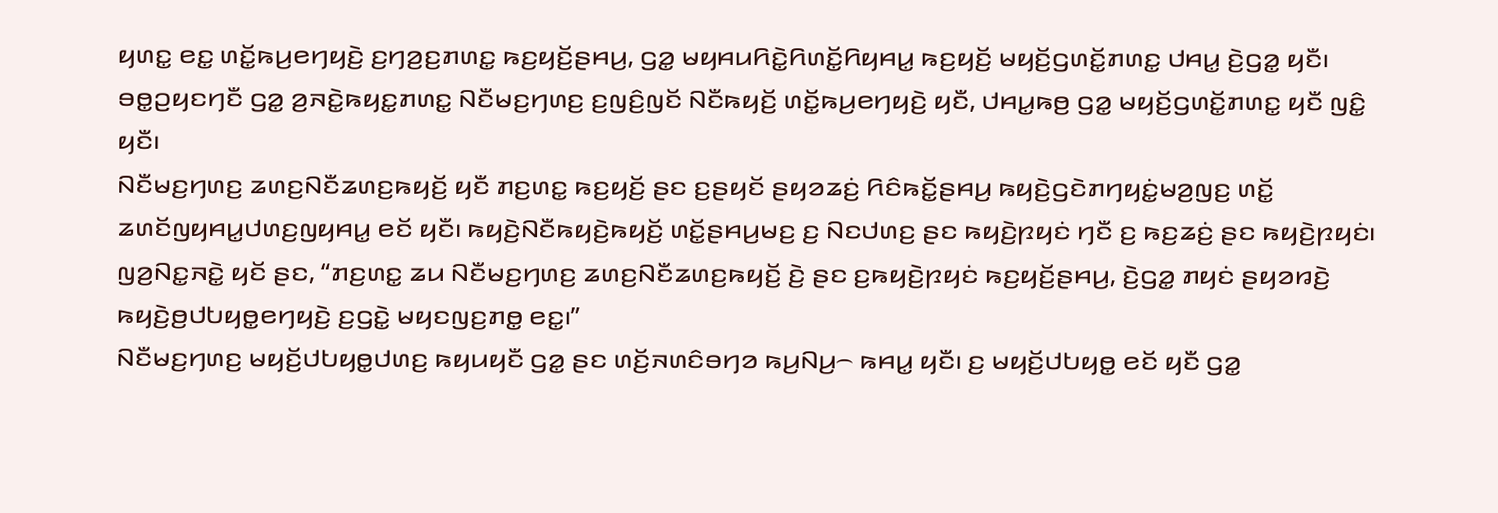ꤟꤛꤢ꤭ ꤕꤢ꤭ ꤛꤢꤩ꤭ꤒꤣ꤬ꤕꤚꤟꤢꤧ꤬ ꤢ꤬ꤚꤤ꤬ꤢ꤬ꤊꤛꤢ꤭ ꤒꤢ꤬ꤟꤢꤩ꤬ꤔꤌꤣ꤬, ꤞꤤ꤭ ꤗꤟꤌꤣꤖꤢꤧ꤭ꤖꤛꤢꤩ꤭ꤖꤟꤌꤣ꤭ ꤒꤢ꤬ꤟꤢꤩ꤬ ꤗꤟꤢꤩ꤬ꤞꤛꤢꤩ꤭ꤊꤛꤢ꤭ ꤓꤌꤣ꤭ ꤢꤧ꤬ꤞꤤ꤭ ꤟꤢꤪ꤯ ꤋꤥ꤭ꤑꤟꤢꤚꤢꤪ ꤞꤤ꤭ ꤤ꤬ꤏꤢꤧ꤭ꤒꤟꤢ꤭ꤊꤛꤢ꤭ ꤡꤢꤪꤗꤢ꤬ꤚꤛꤢ꤬ ꤢ꤬ꤜꤢꤨ꤬ꤜꤢꤩ ꤡꤢꤪꤒꤟꤢꤩ꤬ ꤛꤢꤩ꤭ꤒꤣ꤬ꤕꤚꤟꤢꤧ꤬ ꤟꤢꤪ, ꤓꤌꤣ꤭ꤒꤥ꤬ ꤞꤤ꤭ ꤗꤟꤢꤩ꤬ꤞꤛꤢꤩ꤭ꤊꤛꤢ꤭ ꤟꤢꤪ ꤜꤢꤨ꤭ ꤟꤢꤪ꤯
ꤡꤢꤪꤗꤢ꤬ꤚꤛꤢ꤬ ꤘꤛꤢ꤬ꤡꤢꤪꤘꤛꤢ꤬ꤒꤟꤢꤩ꤬ ꤟꤢꤪ ꤊꤢ꤬ꤛꤢ꤭ ꤒꤢ꤬ꤟꤢꤩ꤬ ꤔꤢ ꤢ꤬ꤔꤟꤢꤩ ꤔꤟꤤꤘꤢꤦ꤬ ꤖꤢꤨꤒꤢꤩ꤭ꤔꤌꤣ꤬ ꤒꤟꤢꤧ꤬ꤞꤢꤧꤊꤚꤟꤢꤦ꤭ꤗꤤ꤬ꤜꤢ꤬ ꤛꤢꤩ꤭ ꤘꤛꤢꤩꤜꤟꤌꤣ꤭ꤓꤛꤢ꤬ꤜꤟꤌꤣ꤭ ꤕꤢꤩ ꤟꤢꤪ꤯ ꤒꤟꤢꤧ꤬ꤡꤢꤪꤒꤟꤢꤧ꤬ꤒꤟꤢꤩ꤬ ꤛꤢꤩ꤭ꤔꤌꤣ꤬ꤗꤢ꤬ ꤢ꤬ ꤡꤢꤓꤛꤢ꤬ ꤔꤢ ꤒꤟꤢꤧ꤬ꤐꤟꤢꤦ ꤚꤢꤪ ꤢ꤬ ꤒꤢ꤬ꤘꤢꤦ꤬ ꤔꤢ ꤒꤟꤢꤧ꤬ꤐꤟꤢꤦ꤯ ꤜꤤ꤬ꤡꤢ꤭ꤏꤢꤧ꤭ ꤟꤢꤩ ꤔꤢ, “ꤊꤢ꤬ꤛꤢ꤭ ꤘꤣ ꤡꤢꤪꤗꤢ꤬ꤚꤛꤢ꤬ ꤘꤛꤢ꤬ꤡꤢꤪꤘꤛꤢ꤬ꤒꤟꤢꤩ꤬ ꤢꤧ꤬ ꤔꤢ ꤢ꤬ꤒꤟꤢꤧ꤬ꤐꤟꤢꤦ ꤒꤢ꤬ꤟꤢꤩ꤬ꤔꤌꤣ꤬, ꤢꤧ꤬ꤞꤤ꤭ ꤊꤟꤢꤦ ꤔꤟꤤꤙꤢꤧ꤬ ꤒꤟꤢꤧ꤬ꤥ꤬ꤓꤝꤟꤥ꤭ꤕꤚꤟꤢꤧ꤬ ꤢ꤬ꤞꤢꤧ꤭ ꤗꤟꤢꤜꤢ꤬ꤊꤥ꤭ ꤕꤢ꤭꤯”
ꤡꤢꤪꤗꤢ꤬ꤚꤛꤢ꤬ ꤗꤟꤢꤩ꤬ꤓꤝꤟꤥ꤭ꤓꤛꤢ꤬ ꤒꤟꤣꤟꤢꤪ ꤞꤤ꤭ ꤔꤢ ꤛꤢꤩ꤬ꤏꤛꤢꤨꤋꤚꤤ ꤒꤣ꤬ꤡꤣ꤬꤮ ꤒꤌꤣ꤭ ꤟꤢꤪ꤯ ꤢ꤬ ꤗꤟꤢꤩ꤬ꤓꤝꤟꤥ꤭ ꤕꤢꤩ ꤟꤢꤪ ꤞꤤ꤭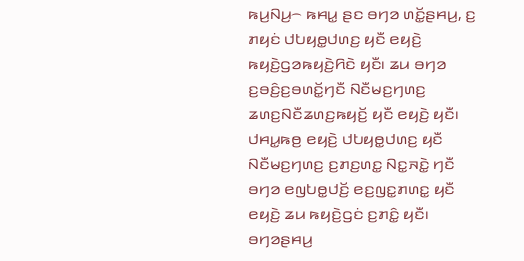ꤒꤣ꤬ꤡꤣ꤬꤮ ꤒꤌꤣ꤭ ꤔꤢ ꤋꤚꤤ ꤛꤢꤩ꤭ꤔꤌꤣ꤬, ꤢ꤬ ꤊꤟꤢꤦ ꤓꤝꤟꤥ꤭ꤓꤛꤢ꤬ ꤟꤢꤪ ꤕꤟꤢꤧ꤬ ꤒꤟꤢꤧ꤬ꤞꤤꤒꤟꤢꤧ꤬ꤖꤢꤧ ꤟꤢꤪ꤯ ꤘꤣ ꤋꤚꤤ ꤢ꤬ꤋꤢꤨ꤬ꤢ꤬ꤋꤛꤢꤩ꤭ꤚꤢꤪ ꤡꤢꤪꤗꤢ꤬ꤚꤛꤢ꤬ ꤘꤛꤢ꤬ꤡꤢꤪꤘꤛꤢ꤬ꤒꤟꤢꤩ꤬ ꤟꤢꤪ ꤕꤟꤢꤧ꤬ ꤟꤢꤪ꤯ ꤓꤌꤣ꤭ꤒꤥ꤬ ꤕꤟꤢꤧ꤬ ꤓꤝꤟꤥ꤭ꤓꤛꤢ꤬ ꤟꤢꤪ ꤡꤢꤪꤗꤢ꤬ꤚꤛꤢ꤬ ꤢ꤬ꤊꤢ꤬ꤛꤢ꤭ ꤡꤢ꤭ꤏꤢꤧ꤭ ꤚꤢꤪ ꤋꤚꤤ ꤕꤜꤝꤥ꤭ꤓꤢꤩ꤬ ꤕꤢ꤬ꤜꤢ꤭ꤊꤛꤢ꤭ ꤟꤢꤪ ꤕꤟꤢꤧ꤬ ꤘꤣ ꤒꤟꤢꤧ꤬ꤞꤢꤦ ꤢ꤬ꤊꤢꤨ꤭ ꤟꤢꤪ꤯
ꤋꤚꤤꤔꤌꤣ꤬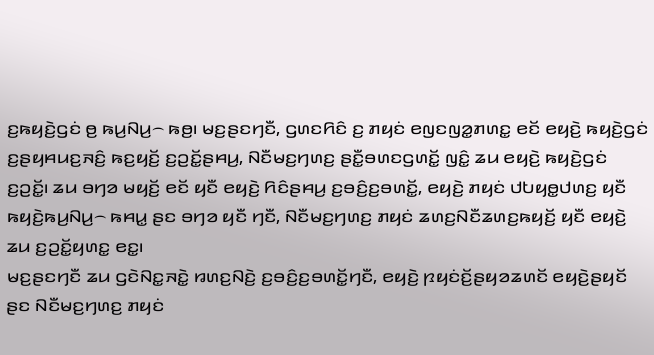ꤢ꤬ꤒꤟꤢꤧ꤬ꤞꤢꤦ ꤥ꤬ ꤒꤣ꤬ꤡꤣ꤬꤮ ꤒꤥ꤬꤯ ꤗꤢ꤬ꤔꤢꤚꤢꤪ, ꤞꤛꤢꤖꤢꤨ ꤢ꤬ ꤊꤟꤢꤦ ꤕꤜꤢꤜꤤ꤭ꤊꤛꤢ꤭ ꤕꤢꤩ ꤕꤟꤢꤧ꤬ ꤒꤟꤢꤧ꤬ꤞꤢꤦ ꤢ꤬ꤔꤟꤌꤣꤢ꤬ꤏꤢꤨ꤬ ꤒꤢ꤬ꤟꤢꤩ꤬ ꤢ꤬ꤑꤢꤩ꤭ꤔꤌꤣ꤬, ꤡꤢꤪꤗꤢ꤬ꤚꤛꤢ꤬ ꤔꤢꤪ꤭ꤋꤛꤢꤞꤛꤢꤩ꤭ ꤜꤢꤨ꤭ ꤘꤣ ꤕꤟꤢꤧ꤬ ꤒꤟꤢꤧ꤬ꤞꤢꤦ ꤢ꤬ꤑꤢꤩ꤭꤯ ꤘꤣ ꤋꤚꤤ ꤗꤟꤢꤩ꤬ ꤕꤢꤩ ꤟꤢꤪ ꤕꤟꤢꤧ꤬ ꤖꤢꤨꤔꤌꤣ꤬ ꤢ꤬ꤋꤢꤨ꤬ꤢ꤬ꤋꤛꤢꤩ꤭, ꤕꤟꤢꤧ꤬ ꤊꤟꤢꤦ ꤓꤝꤟꤥ꤭ꤓꤛꤢ꤬ ꤟꤢꤪ ꤒꤟꤢꤧ꤬ꤒꤣ꤬ꤡꤣ꤬꤮ ꤒꤌꤣ꤭ ꤔꤢ ꤋꤚꤤ ꤟꤢꤪ ꤚꤢꤪ, ꤡꤢꤪꤗꤢ꤬ꤚꤛꤢ꤬ ꤊꤟꤢꤦ ꤘꤛꤢ꤬ꤡꤢꤪꤘꤛꤢ꤬ꤒꤟꤢꤩ꤬ ꤟꤢꤪ ꤕꤟꤢꤧ꤬ ꤘꤣ ꤢ꤬ꤑꤢꤩ꤭ꤟꤛꤢ꤭ ꤕꤢ꤭꤯
ꤗꤢ꤬ꤔꤢꤚꤢꤪ ꤘꤣ ꤞꤢꤧꤡꤢ꤭ꤏꤢꤧ꤭ ꤙꤛꤢ꤬ꤡꤢꤧ꤬ ꤢ꤬ꤋꤢꤨ꤬ꤢ꤬ꤋꤛꤢꤩ꤭ꤚꤢꤪ, ꤕꤟꤢꤧ꤬ ꤐꤟꤢꤦꤢꤩ꤬ꤔꤟꤤꤘꤛꤢꤩ ꤕꤟꤢꤧ꤬ꤔꤟꤢꤩ ꤔꤢ ꤡꤢꤪꤗꤢ꤬ꤚꤛꤢ꤬ ꤊꤟꤢꤦ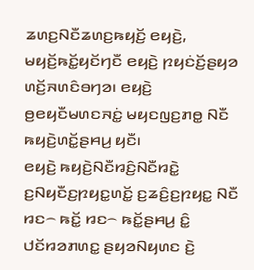ꤘꤛꤢ꤬ꤡꤢꤪꤘꤛꤢ꤬ꤒꤟꤢꤩ꤬ ꤕꤟꤢꤧ꤬, ꤗꤟꤢꤩ꤬ꤒꤢꤩ꤭ꤟꤢꤩꤚꤢꤪ ꤕꤟꤢꤧ꤬ ꤐꤟꤢꤦꤢꤩ꤬ꤔꤟꤤ ꤛꤢꤩ꤬ꤏꤛꤢꤨꤋꤚꤤ꤯ ꤕꤟꤢꤧ꤬ ꤥ꤬ꤕꤟꤢꤪꤗꤛꤢꤏꤢꤦ꤭ ꤗꤟꤢꤜꤢ꤬ꤊꤥ꤭ ꤡꤢꤪ ꤒꤟꤢꤧ꤬ꤛꤢꤩ꤭ꤔꤌꤣ꤬ ꤟꤢꤪ꤯
ꤕꤟꤢꤧ꤬ ꤒꤟꤢꤧ꤬ꤡꤢꤪꤙꤢꤨ꤬ꤡꤢꤪꤙꤢꤧ꤭ ꤢ꤬ꤡꤟꤢꤪꤢ꤬ꤐꤟꤢ꤭ꤛꤢꤩ꤭ ꤢ꤬ꤘꤢꤨ꤬ꤢ꤬ꤐꤟꤢ꤭ ꤡꤢꤪ ꤙꤢ꤮ ꤒꤢꤩ꤭ ꤙꤢ꤮ ꤒꤢꤩ꤭ꤔꤌꤣ꤬ ꤢꤨ꤭ ꤓꤢꤩꤙꤤꤊꤛꤢ꤭ ꤔꤟꤤꤡꤟꤛꤢ ꤢꤧ꤬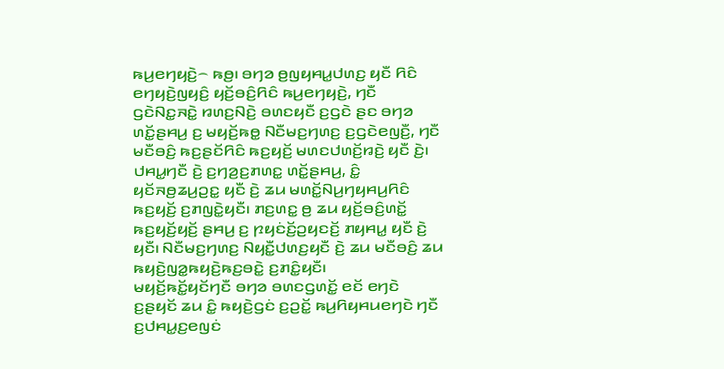ꤒꤣ꤬ꤕꤚꤟꤢꤧ꤬꤮ ꤒꤥ꤬꤯ ꤋꤚꤤ ꤥ꤬ꤜꤟꤌꤣ꤭ꤓꤛꤢ꤬ ꤟꤢꤪ ꤖꤢꤨ ꤕꤚꤟꤢꤧ꤬ꤜꤟꤢꤨ꤬ ꤟꤢꤩ꤬ꤋꤢꤨ꤬ꤖꤢꤨ ꤒꤣ꤬ꤕꤚꤟꤢꤧ꤬, ꤚꤢꤪ ꤞꤢꤧꤡꤢ꤭ꤏꤢꤧ꤭ ꤙꤛꤢ꤬ꤡꤢꤧ꤬ ꤋꤛꤢꤟꤢꤪ ꤢ꤬ꤞꤢꤧ ꤔꤢ ꤋꤚꤤ ꤛꤢꤩ꤭ꤔꤌꤣ꤬ ꤢ꤬ ꤗꤟꤢꤩ꤬ꤒꤥ꤭ ꤡꤢꤪꤗꤢ꤬ꤚꤛꤢ꤬ ꤢ꤬ꤞꤢꤧꤕꤜꤢꤪ꤬, ꤚꤢꤪ ꤗꤢꤪꤋꤢꤨ꤬ ꤒꤢ꤬ꤔꤢꤩꤖꤢꤨ ꤒꤢ꤬ꤟꤢꤩ꤬ ꤗꤛꤢꤓꤛꤢꤩ꤬ꤙꤢꤧ꤬ ꤟꤢꤪ ꤢꤧ꤬꤯ ꤓꤌꤣ꤭ꤚꤢꤪ ꤢꤧ꤬ ꤢ꤬ꤚꤤ꤬ꤢ꤬ꤊꤛꤢ꤭ ꤛꤢꤩ꤭ꤔꤌꤣ꤬, ꤢꤨ꤭ ꤟꤢꤩꤏꤥ꤬ꤘꤣ꤬ꤑꤢ꤭ ꤟꤢꤪ ꤢꤧ꤬ ꤘꤣ ꤗꤛꤢꤩ꤭ꤡꤣ꤬ꤚꤟꤌꤣ꤬ꤖꤢꤨ ꤒꤢ꤬ꤟꤢꤩ꤬ ꤢ꤬ꤊꤜꤢꤧ꤭ꤟꤢꤪ꤯ ꤊꤢ꤬ꤛꤢ꤭ ꤥ꤬ ꤘꤣ ꤟꤢꤩ꤬ꤋꤢꤨ꤬ꤛꤢꤩ꤭ ꤒꤢ꤬ꤟꤢꤩ꤬ꤟꤢꤩ꤬ ꤔꤌꤣ꤬ ꤢ꤬ ꤐꤟꤢꤦꤢꤩ꤬ꤑꤟꤢꤢꤩ꤬ ꤊꤟꤌꤣ꤭ ꤟꤢꤪ ꤢꤧ꤬ ꤟꤢꤪ꤯ ꤡꤢꤪꤗꤢ꤬ꤚꤛꤢ꤬ ꤡꤟꤢꤪ꤭ꤓꤛꤢ꤬ꤟꤢꤪ ꤢꤧ꤬ ꤘꤣ ꤗꤢꤪꤋꤢꤨ꤬ ꤘꤣ ꤒꤟꤢꤧ꤬ꤜꤤ꤭ꤒꤟꤢꤧ꤬ꤒꤢ꤬ꤋꤢꤧ꤭ ꤢ꤬ꤊꤢꤨ꤭ꤟꤢꤪ꤯
ꤗꤟꤢꤩ꤬ꤒꤢꤩ꤭ꤟꤢꤩꤚꤢꤪ ꤋꤚꤤ ꤋꤛꤢꤞꤛꤢꤩ꤭ ꤕꤢꤩ ꤕꤚꤢꤧ ꤢ꤬ꤔꤟꤢꤩ ꤘꤣ ꤢꤨ꤭ ꤒꤟꤢꤧ꤬ꤞꤢꤦ ꤢ꤬ꤑꤢꤩ꤭ ꤒꤣ꤬ꤖꤟꤌꤣꤕꤚꤢꤧ ꤚꤢꤪ ꤢ꤬ꤓꤌꤣ꤭ꤢ꤬ꤕꤜꤢꤦ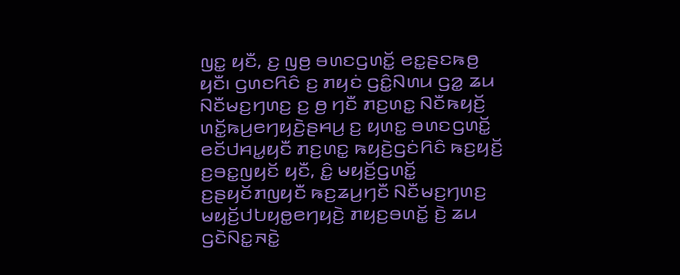ꤜꤢ꤭ ꤟꤢꤪ, ꤢ꤬ ꤜꤥ꤬ ꤋꤛꤢꤞꤛꤢꤩ꤭ ꤕꤢ꤭ꤔꤢꤒꤥ꤬ ꤟꤢꤪ꤯ ꤞꤛꤢꤖꤢꤨ ꤢ꤬ ꤊꤟꤢꤦ ꤞꤢꤨ꤭ꤡꤛꤣ ꤞꤤ꤭ ꤘꤣ ꤡꤢꤪꤗꤢ꤬ꤚꤛꤢ꤬ ꤢ꤬ ꤥ꤬ ꤚꤢꤪ ꤊꤢ꤬ꤛꤢ꤭ ꤡꤢꤪꤒꤟꤢꤩ꤬ ꤛꤢꤩ꤭ꤒꤣ꤬ꤕꤚꤟꤢꤧ꤬ꤔꤌꤣ꤬ ꤢ꤬ ꤟꤛꤢ꤭ ꤋꤛꤢꤞꤛꤢꤩ꤭ ꤕꤢꤩꤓꤌꤣ꤭ꤟꤢꤪ ꤊꤢ꤬ꤛꤢ꤭ ꤒꤟꤢꤧ꤬ꤞꤢꤦꤖꤢꤨ ꤒꤢ꤬ꤟꤢꤩ꤬ ꤢ꤬ꤋꤢ꤭ꤜꤟꤢꤩ ꤟꤢꤪ, ꤢꤨ꤭ ꤗꤟꤢꤩ꤬ꤞꤛꤢꤩ꤭ ꤢ꤬ꤔꤟꤢꤩꤊꤜꤟꤢꤪ ꤒꤢ꤬ꤘꤣ꤬ꤚꤢꤪ ꤡꤢꤪꤗꤢ꤬ꤚꤛꤢ꤬ ꤗꤟꤢꤩ꤬ꤓꤝꤟꤥ꤭ꤕꤚꤟꤢꤧ꤬ ꤊꤟꤢ꤬ꤋꤛꤢꤩ꤭ ꤢꤧ꤬ ꤘꤣ ꤞꤢꤧꤡꤢ꤭ꤏꤢꤧ꤭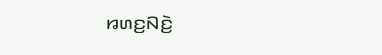ꤙꤛꤢ꤬ꤡꤢꤧ꤬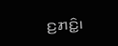ꤢ꤬ꤊꤢꤨ꤭꤯